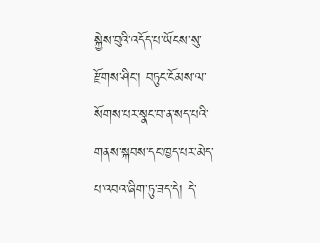སྐྱེས་བུའི་འདོད་པ་ཡོངས་སུ་རྫོགས་ཤིང་། བཏུང་ངོམས་ལ་སོགས་པར་སྣང་བ་ན་སད་པའི་གནས་སྐབས་དང་ཁྱད་པར་མེད་པ་འབའ་ཞིག་ཏུ་ཟད་དེ། དེ་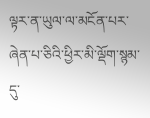ལྟར་ན་ཡུལ་ལ་མངོན་པར་ཞེན་པ་ཅིའི་ཕྱིར་མི་ལྡོག་སྙམ་དུ་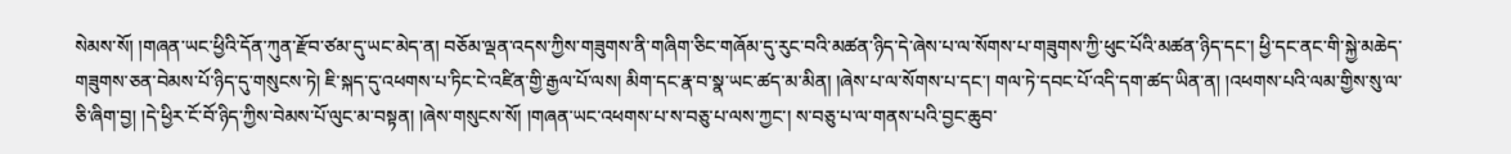སེམས་སོ། །གཞན་ཡང་ཕྱིའི་དོན་ཀུན་རྫོབ་ཙམ་དུ་ཡང་མེད་ན། བཅོམ་ལྡན་འདས་ཀྱིས་གཟུགས་ནི་གཞིག་ཅིང་གཞོམ་དུ་རུང་བའི་མཚན་ཉིད་དེ་ཞེས་པ་ལ་སོགས་པ་གཟུགས་ཀྱི་ཕུང་པོའི་མཚན་ཉིད་དང་། ཕྱི་དང་ནང་གི་སྐྱེ་མཆེད་གཟུགས་ཅན་བེམས་པོ་ཉིད་དུ་གསུངས་ཏེ། ཇི་སྐད་དུ་འཕགས་པ་ཏིང་ངེ་འཛིན་གྱི་རྒྱལ་པོ་ལས། མིག་དང་རྣ་བ་སྣ་ཡང་ཚད་མ་མིན། །ཞེས་པ་ལ་སོགས་པ་དང་། གལ་ཏེ་དབང་པོ་འདི་དག་ཚད་ཡིན་ན། །འཕགས་པའི་ལམ་གྱིས་སུ་ལ་ཅི་ཞིག་བྱ། །དེ་ཕྱིར་ངོ་བོ་ཉིད་ཀྱིས་བེམས་པོ་ལུང་མ་བསྟན། །ཞེས་གསུངས་སོ། །གཞན་ཡང་འཕགས་པ་ས་བཅུ་པ་ལས་ཀྱང་། ས་བཅུ་པ་ལ་གནས་པའི་བྱང་ཆུབ་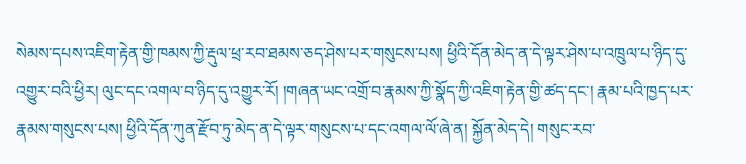སེམས་དཔས་འཇིག་རྟེན་གྱི་ཁམས་ཀྱི་རྡུལ་ཕྲ་རབ་ཐམས་ཅད་ཤེས་པར་གསུངས་པས། ཕྱིའི་དོན་མེད་ན་དེ་ལྟར་ཤེས་པ་འཁྲུལ་པ་ཉིད་དུ་འགྱུར་བའི་ཕྱིར། ལུང་དང་འགལ་བ་ཉིད་དུ་འགྱུར་རོ། །གཞན་ཡང་འགྲོ་བ་རྣམས་ཀྱི་སྣོད་ཀྱི་འཇིག་རྟེན་གྱི་ཚད་དང་། རྣམ་པའི་ཁྱད་པར་རྣམས་གསུངས་པས། ཕྱིའི་དོན་ཀུན་རྫོབ་ཏུ་མེད་ན་དེ་ལྟར་གསུངས་པ་དང་འགལ་ལོ་ཞེ་ན། སྐྱོན་མེད་དེ། གསུང་རབ་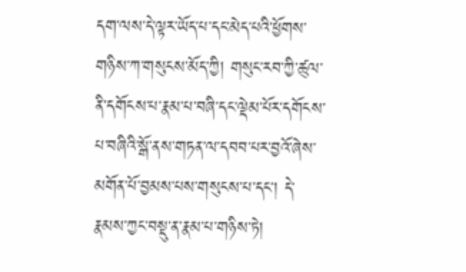དག་ལས་དེ་ལྟར་ཡོད་པ་དང་མེད་པའི་ཕྱོགས་གཉིས་ཀ་གསུངས་མོད་ཀྱི། གསུང་རབ་ཀྱི་ཚུལ་ནི་དགོངས་པ་རྣམ་པ་བཞི་དང་ལྡེམ་པོར་དགོངས་པ་བཞིའི་སྒོ་ནས་གཏན་ལ་དབབ་པར་བྱའོ་ཞེས་མགོན་པོ་བྱམས་པས་གསུངས་པ་དང་། དེ་རྣམས་ཀྱང་བསྡུ་ན་རྣམ་པ་གཉིས་ཏེ།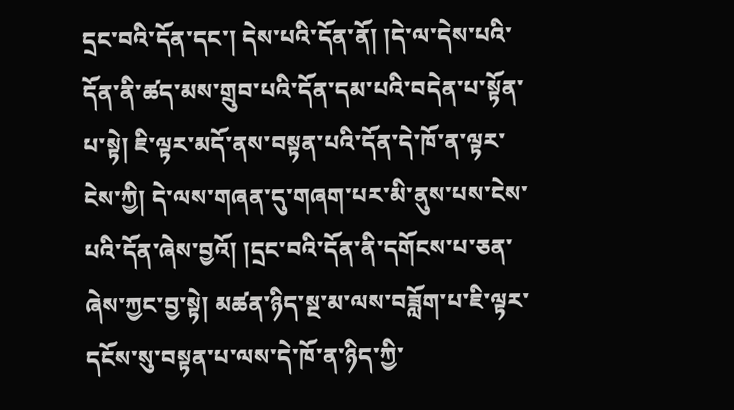དྲང་བའི་དོན་དང་། དེས་པའི་དོན་ནོ། །དེ་ལ་དེས་པའི་དོན་ནི་ཚད་མས་གྲུབ་པའི་དོན་དམ་པའི་བདེན་པ་སྟོན་པ་སྟེ། ཇི་ལྟར་མདོ་ནས་བསྟན་པའི་དོན་དེ་ཁོ་ན་ལྟར་ངེས་ཀྱི། དེ་ལས་གཞན་དུ་གཞག་པར་མི་ནུས་པས་ངེས་པའི་དོན་ཞེས་བྱའོ། །དྲང་བའི་དོན་ནི་དགོངས་པ་ཅན་ཞེས་ཀྱང་བྱ་སྟེ། མཚན་ཉིད་སྔ་མ་ལས་བཟློག་པ་ཇི་ལྟར་དངོས་སུ་བསྟན་པ་ལས་དེ་ཁོ་ན་ཉིད་ཀྱི་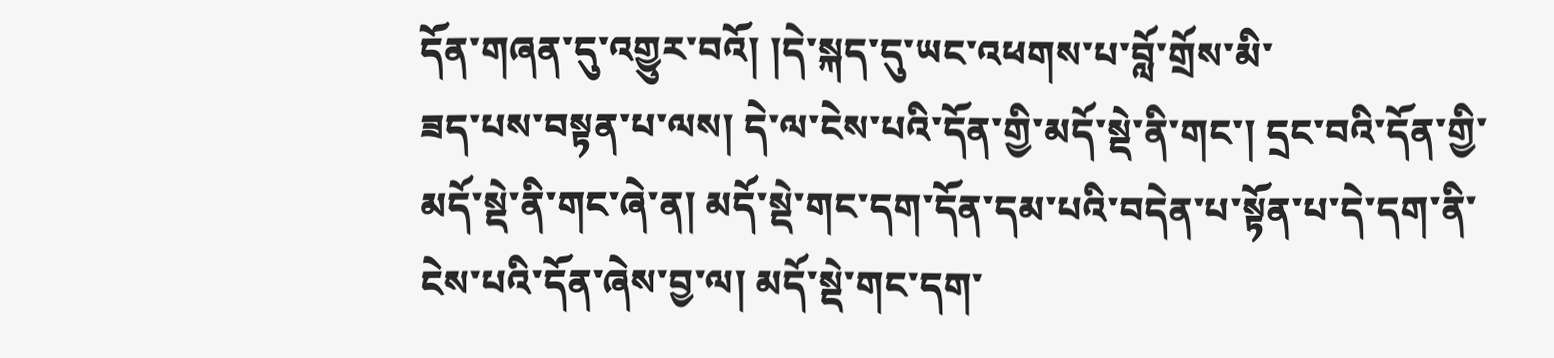དོན་གཞན་དུ་འགྱུར་བའོ། །དེ་སྐད་དུ་ཡང་འཕགས་པ་བློ་གྲོས་མི་
ཟད་པས་བསྟན་པ་ལས། དེ་ལ་ངེས་པའི་དོན་གྱི་མདོ་སྡེ་ནི་གང་། དྲང་བའི་དོན་གྱི་མདོ་སྡེ་ནི་གང་ཞེ་ན། མདོ་སྡེ་གང་དག་དོན་དམ་པའི་བདེན་པ་སྟོན་པ་དེ་དག་ནི་ངེས་པའི་དོན་ཞེས་བྱ་ལ། མདོ་སྡེ་གང་དག་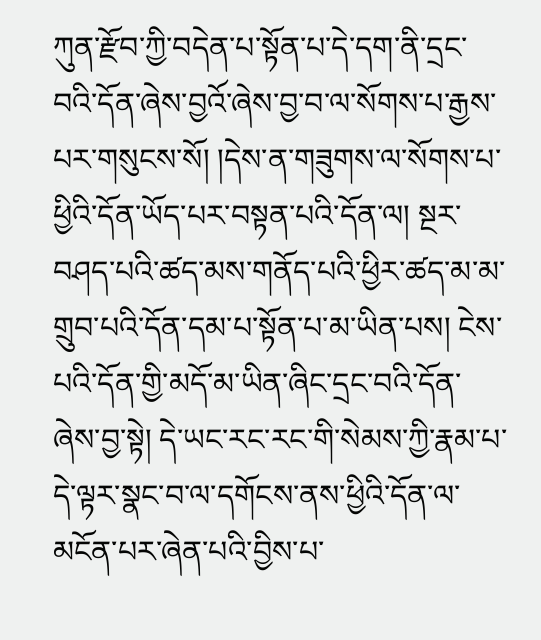ཀུན་རྫོབ་ཀྱི་བདེན་པ་སྟོན་པ་དེ་དག་ནི་དྲང་བའི་དོན་ཞེས་བྱའོ་ཞེས་བྱ་བ་ལ་སོགས་པ་རྒྱས་པར་གསུངས་སོ། །དེས་ན་གཟུགས་ལ་སོགས་པ་ཕྱིའི་དོན་ཡོད་པར་བསྟན་པའི་དོན་ལ། སྔར་བཤད་པའི་ཚད་མས་གནོད་པའི་ཕྱིར་ཚད་མ་མ་གྲུབ་པའི་དོན་དམ་པ་སྟོན་པ་མ་ཡིན་པས། ངེས་པའི་དོན་གྱི་མདོ་མ་ཡིན་ཞིང་དྲང་བའི་དོན་ཞེས་བྱ་སྟེ། དེ་ཡང་རང་རང་གི་སེམས་ཀྱི་རྣམ་པ་དེ་ལྟར་སྣང་བ་ལ་དགོངས་ནས་ཕྱིའི་དོན་ལ་མངོན་པར་ཞེན་པའི་བྱིས་པ་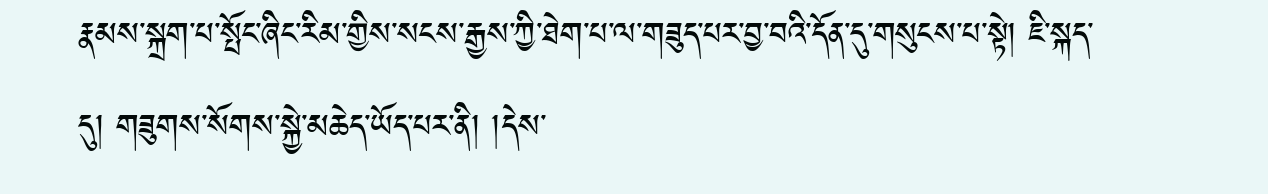རྣམས་སྐྲག་པ་སྤོང་ཞིང་རིམ་གྱིས་སངས་རྒྱས་ཀྱི་ཐེག་པ་ལ་གཟུད་པར་བྱ་བའི་དོན་དུ་གསུངས་པ་སྟེ། ཇི་སྐད་དུ། གཟུགས་སོགས་སྐྱེ་མཆེད་ཡོད་པར་ནི། །དེས་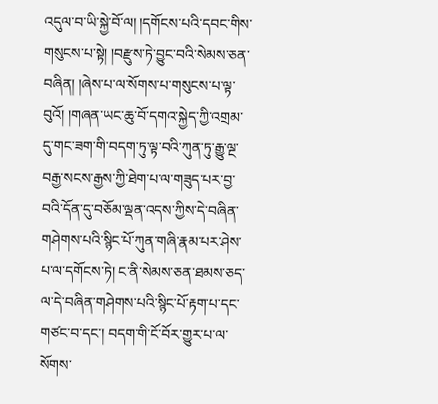འདུལ་བ་ཡི་སྐྱེ་བོ་ལ། །དགོངས་པའི་དབང་གིས་གསུངས་པ་སྟེ། །བརྫུས་ཏེ་བྱུང་བའི་སེམས་ཅན་བཞིན། །ཞེས་པ་ལ་སོགས་པ་གསུངས་པ་ལྟ་བུའོ། །གཞན་ཡང་ཆུ་བོ་དགའ་སྐྱེད་ཀྱི་འགྲམ་དུ་གང་ཟག་གི་བདག་ཏུ་ལྟ་བའི་ཀུན་ཏུ་རྒྱུ་ལྔ་བརྒྱ་སངས་རྒྱས་ཀྱི་ཐེག་པ་ལ་གཟུད་པར་བྱ་བའི་དོན་དུ་བཅོམ་ལྡན་འདས་ཀྱིས་དེ་བཞིན་གཤེགས་པའི་སྙིང་པོ་ཀུན་གཞི་རྣམ་པར་ཤེས་པ་ལ་དགོངས་ཏེ། ང་ནི་སེམས་ཅན་ཐམས་ཅད་ལ་དེ་བཞིན་གཤེགས་པའི་སྙིང་པོ་རྟག་པ་དང་གཙང་བ་དང་། བདག་གི་ངོ་བོར་གྱུར་པ་ལ་སོགས་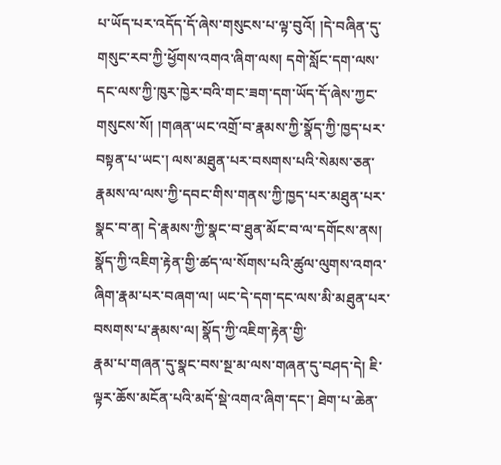པ་ཡོད་པར་འདོད་དོ་ཞེས་གསུངས་པ་ལྟ་བུའོ། །དེ་བཞིན་དུ་གསུང་རབ་ཀྱི་ཕྱོགས་འགའ་ཞིག་ལས། དགེ་སློང་དག་ལས་དང་ལས་ཀྱི་ཁུར་ཁྱེར་བའི་གང་ཟག་དག་ཡོད་དོ་ཞེས་ཀྱང་གསུངས་སོ། །གཞན་ཡང་འགྲོ་བ་རྣམས་ཀྱི་སྣོད་ཀྱི་ཁྱད་པར་བསྟན་པ་ཡང་། ལས་མཐུན་པར་བསགས་པའི་སེམས་ཅན་རྣམས་ལ་ལས་ཀྱི་དབང་གིས་གནས་ཀྱི་ཁྱད་པར་མཐུན་པར་སྣང་བ་ན། དེ་རྣམས་ཀྱི་སྣང་བ་ཐུན་མོང་བ་ལ་དགོངས་ནས། སྣོད་ཀྱི་འཇིག་རྟེན་གྱི་ཚད་ལ་སོགས་པའི་ཚུལ་ལུགས་འགའ་ཞིག་རྣམ་པར་བཞག་ལ། ཡང་དེ་དག་དང་ལས་མི་མཐུན་པར་བསགས་པ་རྣམས་ལ། སྣོད་ཀྱི་འཇིག་རྟེན་གྱི་
རྣམ་པ་གཞན་དུ་སྣང་བས་སྔ་མ་ལས་གཞན་དུ་བཤད་དེ། ཇི་ལྟར་ཆོས་མངོན་པའི་མདོ་སྡེ་འགའ་ཞིག་དང་། ཐེག་པ་ཆེན་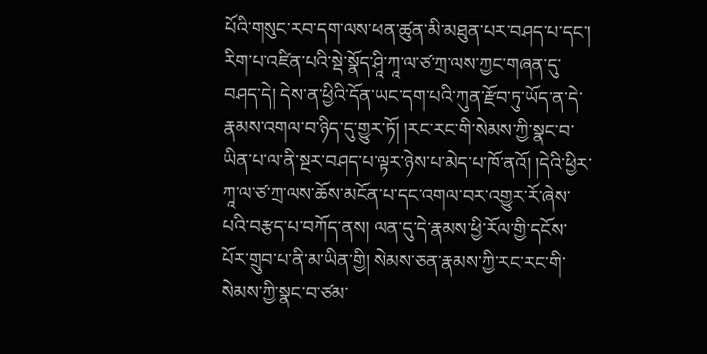པོའི་གསུང་རབ་དག་ལས་ཕན་ཚུན་མི་མཐུན་པར་བཤད་པ་དང་། རིག་པ་འཛིན་པའི་སྡེ་སྣོད་ཤཱི་ཀཱ་ལ་ཙ་ཀྲ་ལས་ཀྱང་གཞན་དུ་བཤད་དེ། དེས་ན་ཕྱིའི་དོན་ཡང་དག་པའི་ཀུན་རྫོབ་ཏུ་ཡོད་ན་དེ་རྣམས་འགལ་བ་ཉིད་དུ་གྱུར་ཏོ། །རང་རང་གི་སེམས་ཀྱི་སྣང་བ་ཡིན་པ་ལ་ནི་སྔར་བཤད་པ་ལྟར་ཉེས་པ་མེད་པ་ཁོ་ནའོ། །དེའི་ཕྱིར་ཀཱ་ལ་ཙ་ཀྲ་ལས་ཆོས་མངོན་པ་དང་འགལ་བར་འགྱུར་རོ་ཞེས་པའི་བརྩད་པ་བཀོད་ནས། ལན་དུ་དེ་རྣམས་ཕྱི་རོལ་གྱི་དངོས་པོར་གྲུབ་པ་ནི་མ་ཡིན་གྱི། སེམས་ཅན་རྣམས་ཀྱི་རང་རང་གི་སེམས་ཀྱི་སྣང་བ་ཙམ་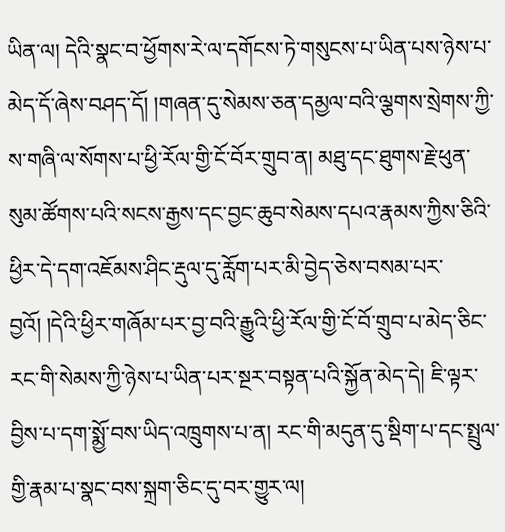ཡིན་ལ། དེའི་སྣང་བ་ཕྱོགས་རེ་ལ་དགོངས་ཏེ་གསུངས་པ་ཡིན་པས་ཉེས་པ་མེད་དོ་ཞེས་བཤད་དོ། །གཞན་དུ་སེམས་ཅན་དམྱལ་བའི་ལྕགས་སྲེགས་ཀྱི་ས་གཞི་ལ་སོགས་པ་ཕྱི་རོལ་གྱི་ངོ་བོར་གྲུབ་ན། མཐུ་དང་ཐུགས་རྗེ་ཕུན་སུམ་ཚོགས་པའི་སངས་རྒྱས་དང་བྱང་ཆུབ་སེམས་དཔའ་རྣམས་ཀྱིས་ཅིའི་ཕྱིར་དེ་དག་འཇོམས་ཤིང་རྡུལ་དུ་རློག་པར་མི་བྱེད་ཅེས་བསམ་པར་བྱའོ། །དེའི་ཕྱིར་གཞོམ་པར་བྱ་བའི་རྒྱུའི་ཕྱི་རོལ་གྱི་ངོ་བོ་གྲུབ་པ་མེད་ཅིང་རང་གི་སེམས་ཀྱི་ཉེས་པ་ཡིན་པར་སྔར་བསྟན་པའི་སྐྱོན་མེད་དེ། ཇི་ལྟར་བྱིས་པ་དག་སྨྱོ་བས་ཡིད་འཁྲུགས་པ་ན། རང་གི་མདུན་དུ་སྡིག་པ་དང་སྤྲུལ་གྱི་རྣམ་པ་སྣང་བས་སྐྲག་ཅིང་དུ་བར་གྱུར་ལ།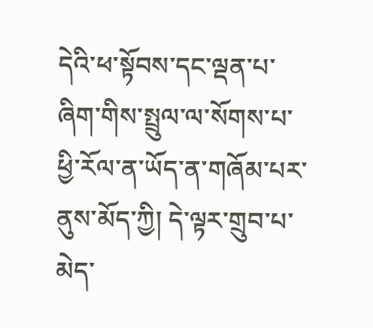དེའི་ཕ་སྟོབས་དང་ལྡན་པ་ཞིག་གིས་སྤྲུལ་ལ་སོགས་པ་ཕྱི་རོལ་ན་ཡོད་ན་གཞོམ་པར་ནུས་མོད་ཀྱི། དེ་ལྟར་གྲུབ་པ་མེད་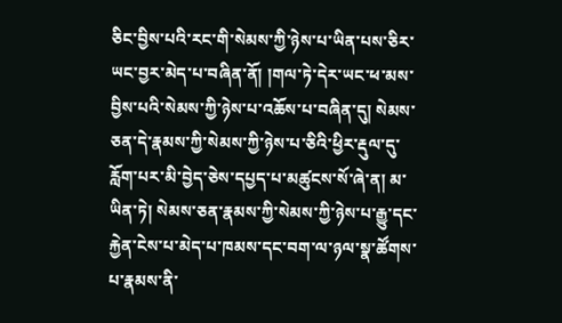ཅིང་བྱིས་པའི་རང་གི་སེམས་ཀྱི་ཉེས་པ་ཡིན་པས་ཅིར་ཡང་བྱར་མེད་པ་བཞིན་ནོ། །གལ་ཏེ་དེར་ཡང་ཕ་མས་བྱིས་པའི་སེམས་ཀྱི་ཉེས་པ་འཆོས་པ་བཞིན་དུ། སེམས་ཅན་དེ་རྣམས་ཀྱི་སེམས་ཀྱི་ཉེས་པ་ཅིའི་ཕྱིར་རྡུལ་དུ་རློག་པར་མི་བྱེད་ཅེས་དཔྱད་པ་མཚུངས་སོ་ཞེ་ན། མ་ཡིན་ཏེ། སེམས་ཅན་རྣམས་ཀྱི་སེམས་ཀྱི་ཉེས་པ་རྒྱུ་དང་རྐྱེན་ངེས་པ་མེད་པ་ཁམས་དང་བག་ལ་ཉལ་སྣ་ཚོགས་པ་རྣམས་ནི་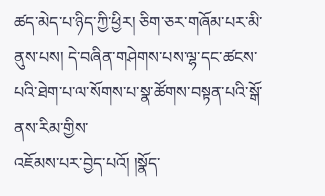ཚད་མེད་པ་ཉིད་ཀྱི་ཕྱིར། ཅིག་ཅར་གཞོམ་པར་མི་ནུས་པས། དེ་བཞིན་གཤེགས་པས་ལྷ་དང་ཚངས་པའི་ཐེག་པ་ལ་སོགས་པ་སྣ་ཚོགས་བསྟན་པའི་སྒོ་ནས་རིམ་གྱིས་
འཇོམས་པར་བྱེད་པའོ། །སྣོད་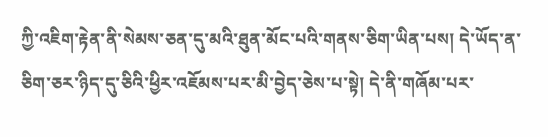ཀྱི་འཇིག་རྟེན་ནི་སེམས་ཅན་དུ་མའི་ཐུན་མོང་པའི་གནས་ཅིག་ཡིན་པས། དེ་ཡོད་ན་ཅིག་ཅར་ཉིད་དུ་ཅིའི་ཕྱིར་འཇོམས་པར་མི་བྱེད་ཅེས་པ་སྟེ། དེ་ནི་གཞོམ་པར་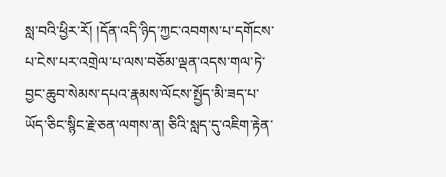སླ་བའི་ཕྱིར་རོ། །དོན་འདི་ཉིད་ཀྱང་འབགས་པ་དགོངས་པ་ངེས་པར་འགྲེལ་པ་ལས་བཅོམ་ལྡན་འདས་གལ་ཏེ་བྱང་ཆུབ་སེམས་དཔའ་རྣམས་ལོངས་སྤྱོད་མི་ཟད་པ་ཡོད་ཅིང་སྙིང་རྗེ་ཅན་ལགས་ན། ཅིའི་སླད་དུ་འཇིག་རྟེན་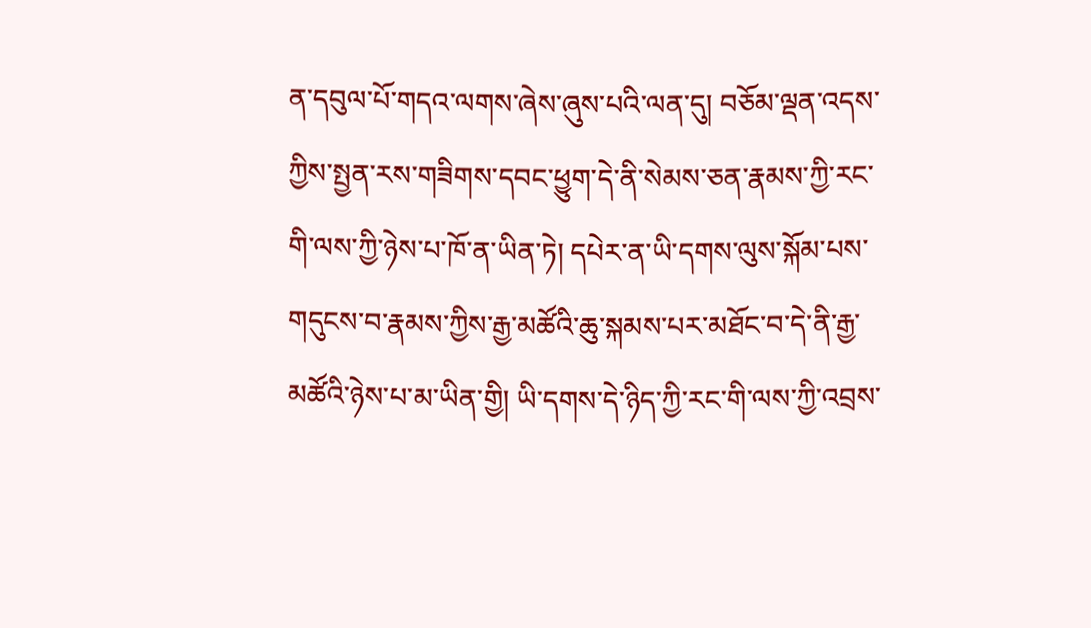ན་དབུལ་པོ་གདའ་ལགས་ཞེས་ཞུས་པའི་ལན་དུ། བཅོམ་ལྡན་འདས་ཀྱིས་སྤྱན་རས་གཟིགས་དབང་ཕྱུག་དེ་ནི་སེམས་ཅན་རྣམས་ཀྱི་རང་གི་ལས་ཀྱི་ཉེས་པ་ཁོ་ན་ཡིན་ཏེ། དཔེར་ན་ཡི་དགས་ལུས་སྐོམ་པས་གདུངས་བ་རྣམས་ཀྱིས་རྒྱ་མཚོའི་ཆུ་སྐམས་པར་མཐོང་བ་དེ་ནི་རྒྱ་མཚོའི་ཉེས་པ་མ་ཡིན་གྱི། ཡི་དགས་དེ་ཉིད་ཀྱི་རང་གི་ལས་ཀྱི་འབྲས་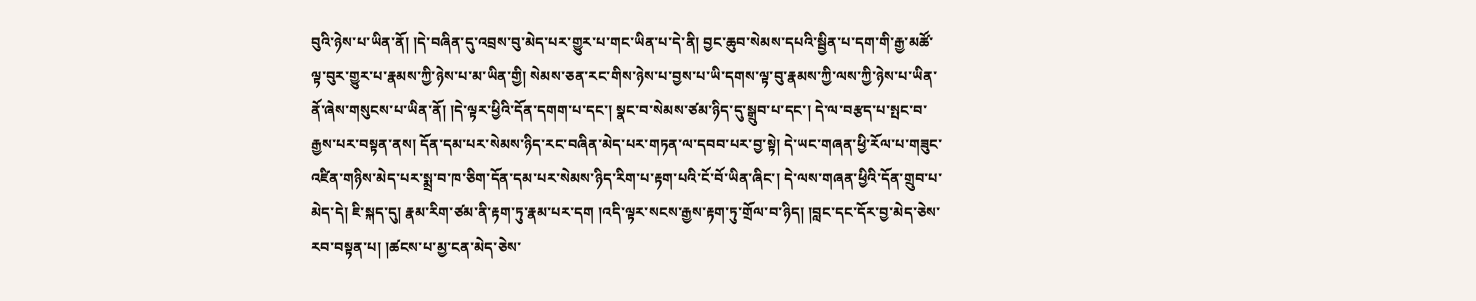བུའི་ཉེས་པ་ཡིན་ནོ། །དེ་བཞིན་དུ་འབྲས་བུ་མེད་པར་གྱུར་པ་གང་ཡིན་པ་དེ་ནི། བྱང་ཆུབ་སེམས་དཔའི་སྦྱིན་པ་དག་གི་རྒྱ་མཚོ་ལྟ་བུར་གྱུར་པ་རྣམས་ཀྱི་ཉེས་པ་མ་ཡིན་གྱི། སེམས་ཅན་རང་གིས་ཉེས་པ་བྱས་པ་ཡི་དགས་ལྟ་བུ་རྣམས་ཀྱི་ལས་ཀྱི་ཉེས་པ་ཡིན་ནོ་ཞེས་གསུངས་པ་ཡིན་ནོ། །དེ་ལྟར་ཕྱིའི་དོན་དགག་པ་དང་། སྣང་བ་སེམས་ཙམ་ཉིད་དུ་སྒྲུབ་པ་དང་། དེ་ལ་བརྩད་པ་སྤང་བ་རྒྱས་པར་བསྟན་ནས། དོན་དམ་པར་སེམས་ཉིད་རང་བཞིན་མེད་པར་གཏན་ལ་དབབ་པར་བྱ་སྟེ། དེ་ཡང་གཞན་ཕྱི་རོལ་པ་གཟུང་འཛིན་གཉིས་མེད་པར་སྨྲ་བ་ཁ་ཅིག་དོན་དམ་པར་སེམས་ཉིད་རིག་པ་རྟག་པའི་ངོ་བོ་ཡིན་ཞིང་། དེ་ལས་གཞན་ཕྱིའི་དོན་གྲུབ་པ་མེད་དེ། ཇི་སྐད་དུ། རྣམ་རིག་ཙམ་ནི་རྟག་ཏུ་རྣམ་པར་དག །འདི་ལྟར་སངས་རྒྱས་རྟག་ཏུ་གྲོལ་བ་ཉིད། །བླང་དང་དོར་བྱ་མེད་ཅེས་རབ་བསྟན་པ། །ཚངས་པ་མྱ་ངན་མེད་ཅེས་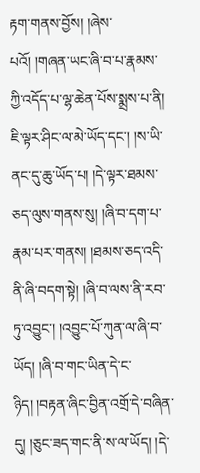རྟག་གནས་བྱོས། །ཞེས་པའོ། །གཞན་ཡང་ཞི་བ་པ་རྣམས་ཀྱི་འདོད་པ་ལྷ་ཆེན་པོས་སྨྲས་པ་ནི། ཇི་ལྟར་ཤིང་ལ་མེ་ཡོད་དང་། །ས་ཡི་ནང་དུ་ཆུ་ཡོད་པ། །དེ་ལྟར་ཐམས་ཅད་ལུས་གནས་སུ། །ཞི་བ་དག་པ་རྣམ་པར་གནས། །ཐམས་ཅད་འདི་ནི་ཞི་བདག་སྟེ། །ཞི་བ་ལས་ནི་རབ་ཏུ་འབྱུང་། །འབྱུང་པོ་ཀུན་ལ་ཞི་བ་ཡོད། །ཞི་བ་གང་ཡིན་དེ་ང་ཉིད། །བརྟན་ཞིང་བྱིན་འགྲོ་དེ་བཞིན་དུ། །ཅུང་ཟད་གང་ནི་ས་ལ་ཡོད། །དེ་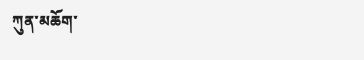ཀུན་མཆོག་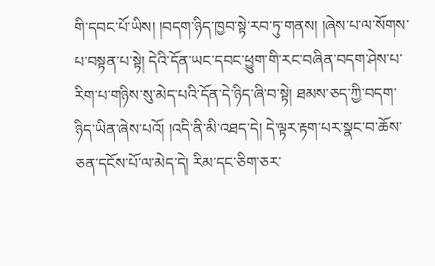གི་དབང་པོ་ཡིས། །བདག་ཉིད་ཁྱབ་སྟེ་རབ་ཏུ་གནས། །ཞེས་པ་ལ་སོགས་པ་བསྟན་པ་སྟེ། དེའི་དོན་ཡང་དབང་ཕྱུག་གི་རང་བཞིན་བདག་ཤེས་པ་རིག་པ་གཉིས་སུ་མེད་པའི་དོན་དེ་ཉིད་ཞི་བ་སྟེ། ཐམས་ཅད་ཀྱི་བདག་ཉིད་ཡིན་ཞེས་པའོ། །འདི་ནི་མི་འཐད་དེ། དེ་ལྟར་རྟག་པར་སྣང་བ་ཆོས་ཅན་དངོས་པོ་ལ་མེད་དེ། རིམ་དང་ཅིག་ཅར་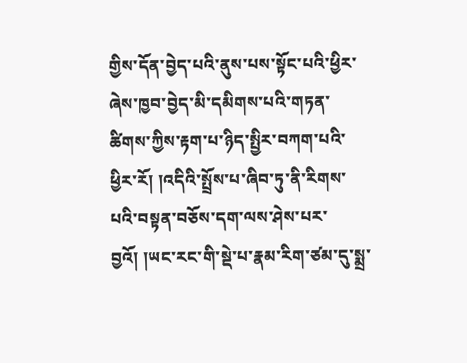གྱིས་དོན་བྱེད་པའི་ནུས་པས་སྟོང་པའི་ཕྱིར་ཞེས་ཁྱབ་བྱེད་མི་དམིགས་པའི་གཏན་ཚིགས་ཀྱིས་རྟག་པ་ཉིད་སྤྱིར་བཀག་པའི་ཕྱིར་རོ། །འདིའི་སྤྲོས་པ་ཞིབ་ཏུ་ནི་རིགས་པའི་བསྟན་བཅོས་དག་ལས་ཤེས་པར་བྱའོ། །ཡང་རང་གི་སྡེ་པ་རྣམ་རིག་ཙམ་དུ་སྨྲ་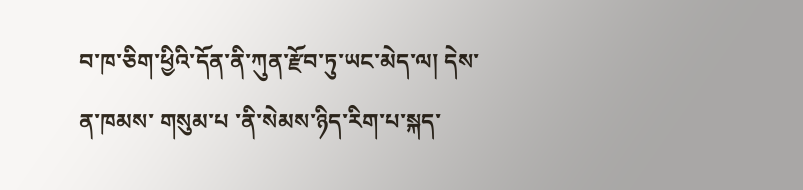བ་ཁ་ཅིག་ཕྱིའི་དོན་ནི་ཀུན་རྫོབ་ཏུ་ཡང་མེད་ལ། དེས་ན་ཁམས་ གསུམ་པ ་ནི་སེམས་ཉིད་རིག་པ་སྐད་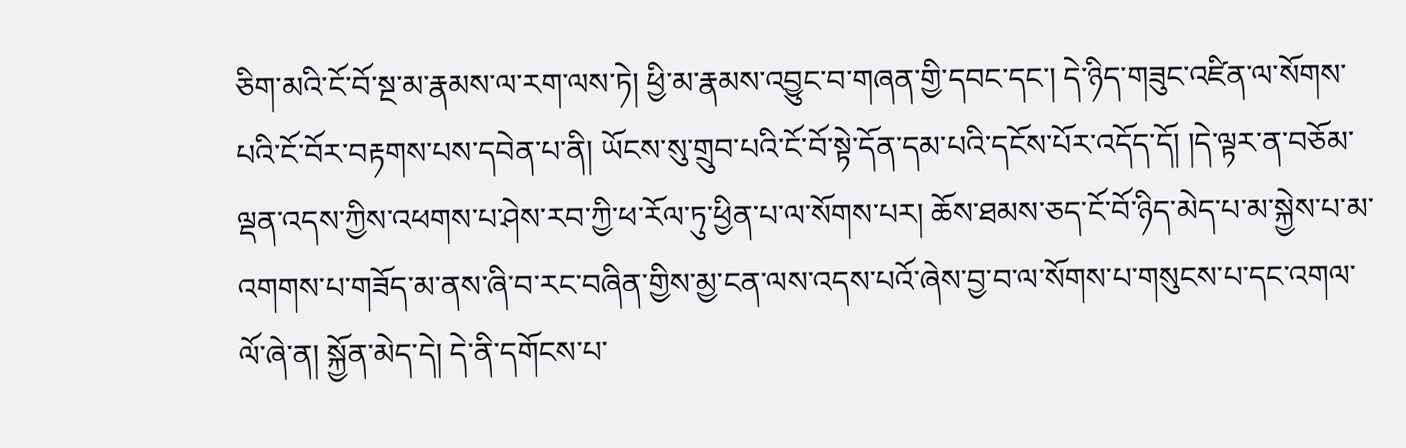ཅིག་མའི་ངོ་བོ་སྔ་མ་རྣམས་ལ་རག་ལས་ཏེ། ཕྱི་མ་རྣམས་འབྱུང་བ་གཞན་གྱི་དབང་དང་། དེ་ཉིད་གཟུང་འཛིན་ལ་སོགས་པའི་ངོ་བོར་བརྟགས་པས་དབེན་པ་ནི། ཡོངས་སུ་གྲུབ་པའི་ངོ་བོ་སྟེ་དོན་དམ་པའི་དངོས་པོར་འདོད་དོ། །དེ་ལྟར་ན་བཅོམ་ལྡན་འདས་ཀྱིས་འཕགས་པ་ཤེས་རབ་ཀྱི་ཕ་རོལ་ཏུ་ཕྱིན་པ་ལ་སོགས་པར། ཆོས་ཐམས་ཅད་ངོ་བོ་ཉིད་མེད་པ་མ་སྐྱེས་པ་མ་འགགས་པ་གཟོད་མ་ནས་ཞི་བ་རང་བཞིན་གྱིས་མྱ་ངན་ལས་འདས་པའོ་ཞེས་བྱ་བ་ལ་སོགས་པ་གསུངས་པ་དང་འགལ་ལོ་ཞེ་ན། སྐྱོན་མེད་དེ། དེ་ནི་དགོངས་པ་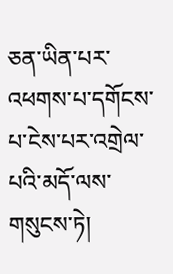ཅན་ཡིན་པར་འཕགས་པ་དགོངས་པ་ངེས་པར་འགྲེལ་པའི་མདོ་ལས་གསུངས་ཏེ།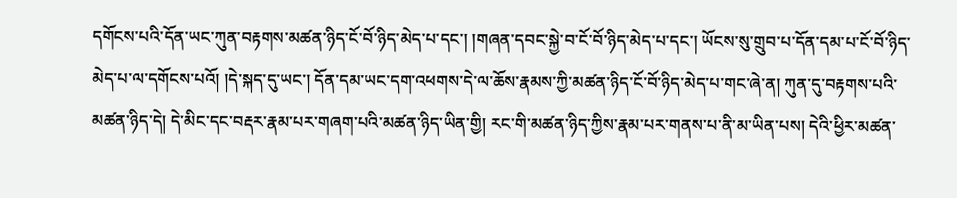དགོངས་པའི་དོན་ཡང་ཀུན་བརྟགས་མཚན་ཉིད་ངོ་བོ་ཉིད་མེད་པ་དང་། །གཞན་དབང་སྐྱེ་བ་ངོ་བོ་ཉིད་མེད་པ་དང་། ཡོངས་སུ་གྲུབ་པ་དོན་དམ་པ་ངོ་བོ་ཉིད་མེད་པ་ལ་དགོངས་པའོ། །དེ་སྐད་དུ་ཡང་། དོན་དམ་ཡང་དག་འཕགས་དེ་ལ་ཆོས་རྣམས་ཀྱི་མཚན་ཉིད་ངོ་བོ་ཉིད་མེད་པ་གང་ཞེ་ན། ཀུན་དུ་བརྟགས་པའི་མཚན་ཉིད་དེ། དེ་མིང་དང་བརྡར་རྣམ་པར་གཞག་པའི་མཚན་ཉིད་ཡིན་གྱི། རང་གི་མཚན་ཉིད་ཀྱིས་རྣམ་པར་གནས་པ་ནི་མ་ཡིན་པས། དེའི་ཕྱིར་མཚན་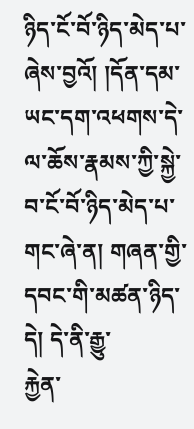ཉིད་ངོ་བོ་ཉིད་མེད་པ་ཞེས་བྱའོ། །དོན་དམ་ཡང་དག་འཕགས་དེ་ལ་ཆོས་རྣམས་ཀྱི་སྐྱེ་བ་ངོ་བོ་ཉིད་མེད་པ་གང་ཞེ་ན། གཞན་གྱི་དབང་གི་མཚན་ཉིད་དེ། དེ་ནི་རྒྱུ་
རྐྱེན་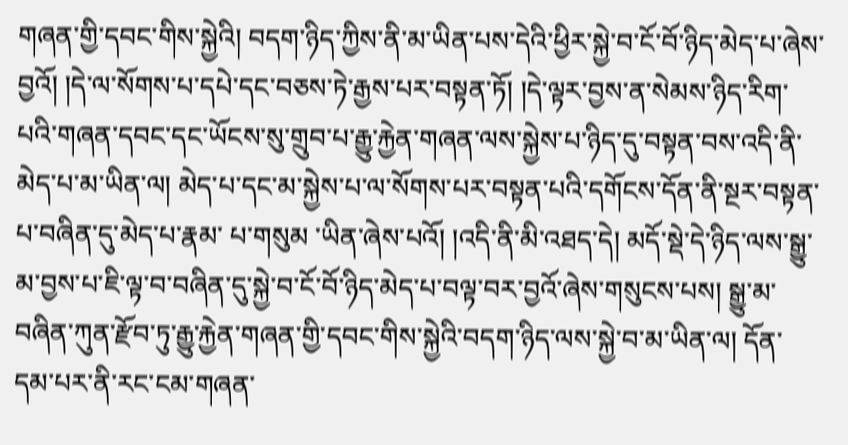གཞན་གྱི་དབང་གིས་སྐྱེའི། བདག་ཉིད་ཀྱིས་ནི་མ་ཡིན་པས་དེའི་ཕྱིར་སྐྱེ་བ་ངོ་བོ་ཉིད་མེད་པ་ཞེས་བྱའོ། །དེ་ལ་སོགས་པ་དཔེ་དང་བཅས་ཏེ་རྒྱས་པར་བསྟན་ཏོ། །དེ་ལྟར་བྱས་ན་སེམས་ཉིད་རིག་པའི་གཞན་དབང་དང་ཡོངས་སུ་གྲུབ་པ་རྒྱུ་རྐྱེན་གཞན་ལས་སྐྱེས་པ་ཉིད་དུ་བསྟན་བས་འདི་ནི་མེད་པ་མ་ཡིན་ལ། མེད་པ་དང་མ་སྐྱེས་པ་ལ་སོགས་པར་བསྟན་པའི་དགོངས་དོན་ནི་སྔར་བསྟན་པ་བཞིན་དུ་མེད་པ་རྣམ་ པ་གསུམ ་ཡིན་ཞེས་པའོ། །འདི་ནི་མི་འཐད་དེ། མདོ་སྡེ་དེ་ཉིད་ལས་སྒྱུ་མ་བྱས་པ་ཇི་ལྟ་བ་བཞིན་དུ་སྐྱེ་བ་ངོ་བོ་ཉིད་མེད་པ་བལྟ་བར་བྱའོ་ཞེས་གསུངས་པས། སྒྱུ་མ་བཞིན་ཀུན་རྫོབ་ཏུ་རྒྱུ་རྐྱེན་གཞན་གྱི་དབང་གིས་སྐྱེའི་བདག་ཉིད་ལས་སྐྱེ་བ་མ་ཡིན་ལ། དོན་དམ་པར་ནི་རང་ངམ་གཞན་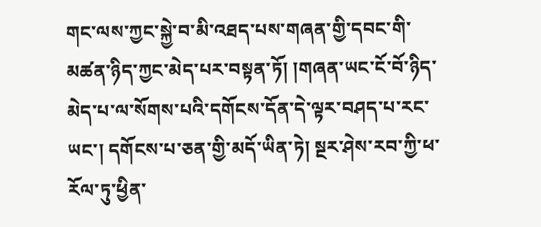གང་ལས་ཀྱང་སྐྱེ་བ་མི་འཐད་པས་གཞན་གྱི་དབང་གི་མཚན་ཉིད་ཀྱང་མེད་པར་བསྟན་ཏོ། །གཞན་ཡང་ངོ་བོ་ཉིད་མེད་པ་ལ་སོགས་པའི་དགོངས་དོན་དེ་ལྟར་བཤད་པ་རང་ཡང་། དགོངས་པ་ཅན་གྱི་མདོ་ཡིན་ཏེ། སྔར་ཤེས་རབ་ཀྱི་ཕ་རོལ་ཏུ་ཕྱིན་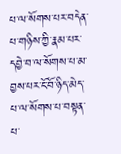པ་ལ་སོགས་པར་བདེན་པ་གཉིས་ཀྱི་རྣམ་པར་དབྱེ་བ་ལ་སོགས་པ་མ་བྱས་པར་ངོ་བོ་ཉིད་མེད་པ་ལ་སོགས་པ་བསྟན་པ་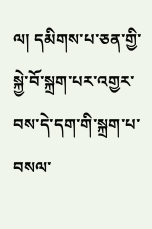ལ། དམིགས་པ་ཅན་གྱི་སྐྱེ་བོ་སྐྲག་པར་འགྱར་བས་དེ་དག་གི་སྐྲག་པ་བསལ་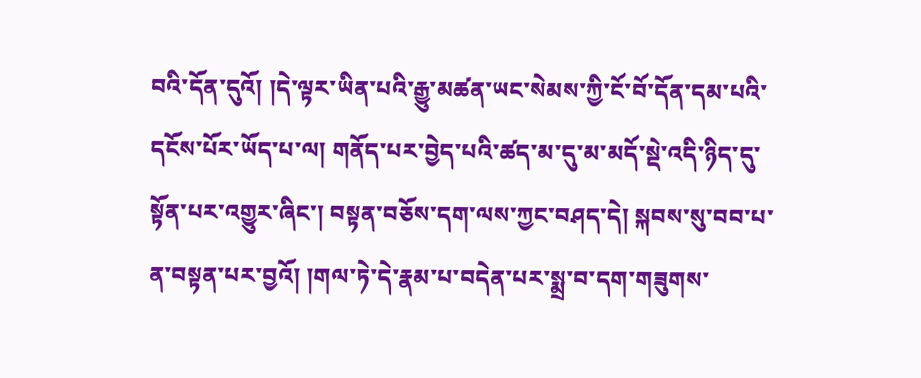བའི་དོན་དུའོ། །དེ་ལྟར་ཡིན་པའི་རྒྱུ་མཚན་ཡང་སེམས་ཀྱི་ངོ་བོ་དོན་དམ་པའི་དངོས་པོར་ཡོད་པ་ལ། གནོད་པར་བྱེད་པའི་ཚད་མ་དུ་མ་མདོ་སྡེ་འདི་ཉིད་དུ་སྟོན་པར་འགྱུར་ཞིང་། བསྟན་བཅོས་དག་ལས་ཀྱང་བཤད་དེ། སྐབས་སུ་བབ་པ་ན་བསྟན་པར་བྱའོ། །གལ་ཏེ་དེ་རྣམ་པ་བདེན་པར་སྨྲ་བ་དག་གཟུགས་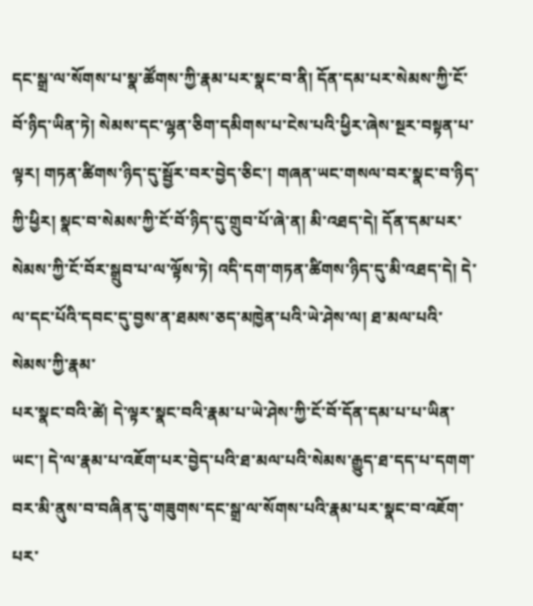དང་སྒྲ་ལ་སོགས་པ་སྣ་ཚོགས་ཀྱི་རྣམ་པར་སྣང་བ་ནི། དོན་དམ་པར་སེམས་ཀྱི་ངོ་བོ་ཉིད་ཡིན་ཏེ། སེམས་དང་ལྷན་ཅིག་དམིགས་པ་ངེས་པའི་ཕྱིར་ཞེས་སྔར་བསྟན་པ་ལྟར། གཏན་ཚིགས་ཉིད་དུ་སྦྱོར་བར་བྱེད་ཅིང་། གཞན་ཡང་གསལ་བར་སྣང་བ་ཉིད་ཀྱི་ཕྱིར། སྣང་བ་སེམས་ཀྱི་ངོ་བོ་ཉིད་དུ་གྲུབ་པོ་ཞེ་ན། མི་འཐད་དེ། དོན་དམ་པར་སེམས་ཀྱི་ངོ་བོར་སྒྲུབ་པ་ལ་ལྟོས་ཏེ། འདི་དག་གཏན་ཚིགས་ཉིད་དུ་མི་འཐད་དེ། དེ་ལ་དང་པོའི་དབང་དུ་བྱས་ན་ཐམས་ཅད་མཁྱེན་པའི་ཡེ་ཤེས་ལ། ཐ་མལ་པའི་སེམས་ཀྱི་རྣམ་
པར་སྣང་བའི་ཚེ། དེ་ལྟར་སྣང་བའི་རྣམ་པ་ཡེ་ཤེས་ཀྱི་ངོ་བོ་དོན་དམ་པ་པ་ཡིན་ཡང་། དེ་ལ་རྣམ་པ་འཇོག་པར་བྱེད་པའི་ཐ་མལ་པའི་སེམས་རྒྱུད་ཐ་དད་པ་དགག་བར་མི་ནུས་བ་བཞིན་དུ་གཟུགས་དང་སྒྲ་ལ་སོགས་པའི་རྣམ་པར་སྣང་བ་འཇོག་པར་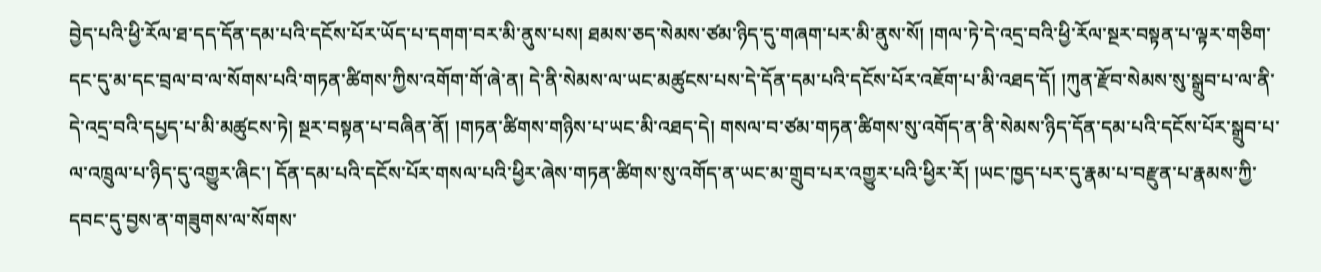བྱེད་པའི་ཕྱི་རོལ་ཐ་དད་དོན་དམ་པའི་དངོས་པོར་ཡོད་པ་དགག་བར་མི་ནུས་པས། ཐམས་ཅད་སེམས་ཙམ་ཉིད་དུ་གཞག་པར་མི་ནུས་སོ། །གལ་ཏེ་དེ་འདྲ་བའི་ཕྱི་རོལ་སྔར་བསྟན་པ་ལྟར་གཅིག་དང་དུ་མ་དང་བྲལ་བ་ལ་སོགས་པའི་གཏན་ཚིགས་ཀྱིས་འགོག་གོ་ཞེ་ན། དེ་ནི་སེམས་ལ་ཡང་མཚུངས་པས་དེ་དོན་དམ་པའི་དངོས་པོར་འཇོག་པ་མི་འཐད་དོ། །ཀུན་རྫོབ་སེམས་སུ་སྒྲུབ་པ་ལ་ནི་དེ་འདྲ་བའི་དཔྱད་པ་མི་མཚུངས་ཏེ། སྔར་བསྟན་པ་བཞིན་ནོ། །གཏན་ཚིགས་གཉིས་པ་ཡང་མི་འཐད་དེ། གསལ་བ་ཙམ་གཏན་ཚིགས་སུ་འགོད་ན་ནི་སེམས་ཉིད་དོན་དམ་པའི་དངོས་པོར་སྒྲུབ་པ་ལ་འཁྲུལ་པ་ཉིད་དུ་འགྱུར་ཞིང་། དོན་དམ་པའི་དངོས་པོར་གསལ་པའི་ཕྱིར་ཞེས་གཏན་ཚིགས་སུ་འགོད་ན་ཡང་མ་གྲུབ་པར་འགྱུར་པའི་ཕྱིར་རོ། །ཡང་ཁྱད་པར་དུ་རྣམ་པ་བརྫུན་པ་རྣམས་ཀྱི་དབང་དུ་བྱས་ན་གཟུགས་ལ་སོགས་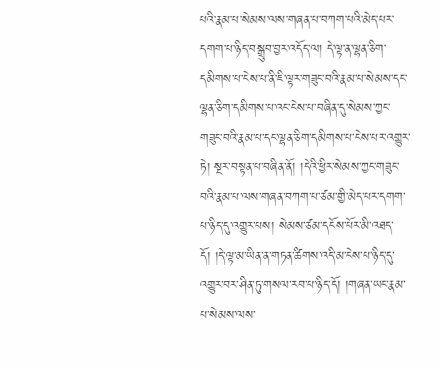པའི་རྣམ་པ་སེམས་ལས་གཞན་པ་བཀག་པའི་མེད་པར་དགག་པ་ཉིད་བསྒྲུབ་བྱར་འདོད་ལ། དེ་ལྟ་ན་ལྷན་ཅིག་དམིགས་པ་ངེས་པ་ནི་ཇི་ལྟར་གཟུང་བའི་རྣམ་པ་སེམས་དང་ལྷན་ཅིག་དམིགས་པ་འང་ངེས་པ་བཞིན་དུ་སེམས་ཀྱང་གཟུང་བའི་རྣམ་པ་དང་ལྷན་ཅིག་དམིགས་པ་ངེས་པར་འགྱུར་ཏེ། སྔར་བསྟན་པ་བཞིན་ནོ། །དེའི་ཕྱིར་སེམས་ཀྱང་གཟུང་བའི་རྣམ་པ་ལས་གཞན་བཀག་པ་ཙམ་གྱི་མེད་པར་དགག་པ་ཉིད་དུ་འགྱུར་པས། སེམས་ཙམ་དངོས་པོར་མི་འཐད་དོ། །དེ་ལྟ་མ་ཡིན་ན་གཏན་ཚིགས་འདི་མ་ངེས་པ་ཉིད་དུ་འགྱུར་བར་ཤིན་ཏུ་གསལ་རབ་པ་ཉིད་དོ། །གཞན་ཡང་རྣམ་པ་སེམས་ལས་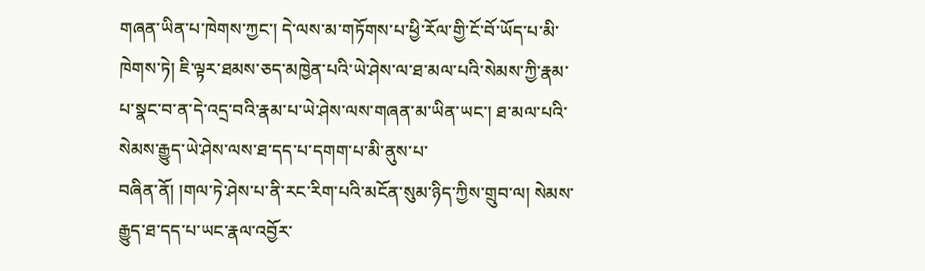གཞན་ཡིན་པ་ཁེགས་ཀྱང་། དེ་ལས་མ་གཏོགས་པ་ཕྱི་རོལ་གྱི་ངོ་བོ་ཡོད་པ་མི་ཁེགས་ཏེ། ཇི་ལྟར་ཐམས་ཅད་མཁྱེན་པའི་ཡེ་ཤེས་ལ་ཐ་མལ་པའི་སེམས་ཀྱི་རྣམ་པ་སྣང་བ་ན་དེ་འདྲ་བའི་རྣམ་པ་ཡེ་ཤེས་ལས་གཞན་མ་ཡིན་ཡང་། ཐ་མལ་པའི་སེམས་རྒྱུད་ཡེ་ཤེས་ལས་ཐ་དད་པ་དགག་པ་མི་ནུས་པ་
བཞིན་ནོ། །གལ་ཏེ་ཤེས་པ་ནི་རང་རིག་པའི་མངོན་སུམ་ཉིད་ཀྱིས་གྲུབ་ལ། སེམས་རྒྱུད་ཐ་དད་པ་ཡང་རྣལ་འབྱོར་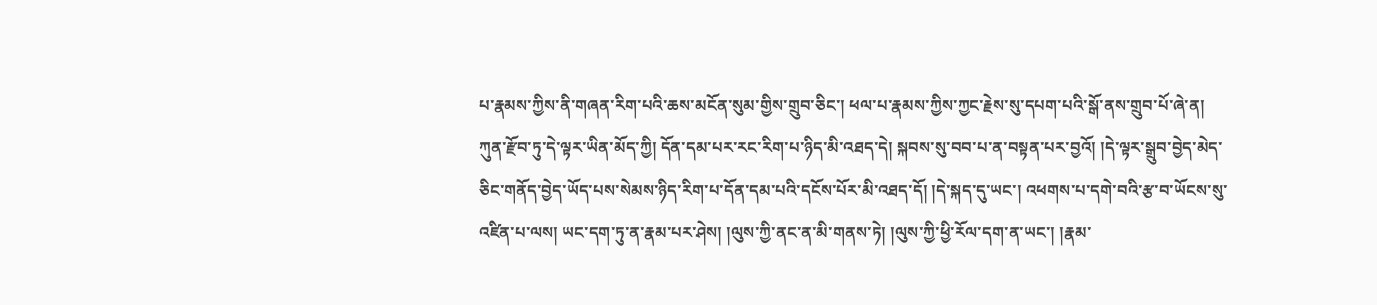པ་རྣམས་ཀྱིས་ནི་གཞན་རིག་པའི་ཆས་མངོན་སུམ་གྱིས་གྲུབ་ཅིང་། ཕལ་པ་རྣམས་ཀྱིས་ཀྱང་རྗེས་སུ་དཔག་པའི་སྒོ་ནས་གྲུབ་པོ་ཞེ་ན། ཀུན་རྫོབ་ཏུ་དེ་ལྟར་ཡིན་མོད་ཀྱི། དོན་དམ་པར་རང་རིག་པ་ཉིད་མི་འཐད་དེ། སྐབས་སུ་བབ་པ་ན་བསྟན་པར་བྱའོ། །དེ་ལྟར་སྒྲུབ་བྱེད་མེད་ཅིང་གནོད་བྱེད་ཡོད་པས་སེམས་ཉིད་རིག་པ་དོན་དམ་པའི་དངོས་པོར་མི་འཐད་དོ། །དེ་སྐད་དུ་ཡང་། འཕགས་པ་དགེ་བའི་རྩ་བ་ཡོངས་སུ་འཛིན་པ་ལས། ཡང་དག་ཏུ་ན་རྣམ་པར་ཤེས། །ལུས་ཀྱི་ནང་ན་མི་གནས་ཏེ། །ལུས་ཀྱི་ཕྱི་རོལ་དག་ན་ཡང་། །རྣམ་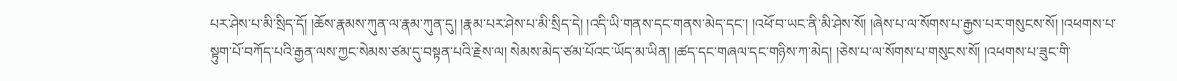པར་ཤེས་པ་མི་སྲིད་དོ། །ཆོས་རྣམས་ཀུན་ལ་རྣམ་ཀུན་དུ། །རྣམ་པར་ཤེས་པ་མི་སྲིད་དེ། །འདི་ཡི་གནས་དང་གནས་མེད་དང་། །འཕོ་བ་ཡང་ནི་མི་ཤེས་སོ། །ཞེས་པ་ལ་སོགས་པ་རྒྱས་པར་གསུངས་སོ། །འཕགས་པ་སྟུག་པོ་བཀོད་པའི་རྒྱན་ལས་ཀྱང་སེམས་ཙམ་དུ་བསྟན་པའི་རྗེས་ལ། སེམས་མེད་ཙམ་པོའང་ཡོད་མ་ཡིན། །ཚད་དང་གཞལ་དང་གཉིས་ཀ་མེད། །ཅེས་པ་ལ་སོགས་པ་གསུངས་སོ། །འཕགས་པ་ཟུང་གི་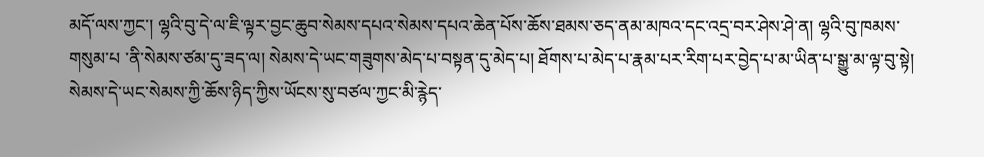མདོ་ལས་ཀྱང་། ལྷའི་བུ་དེ་ལ་ཇི་ལྟར་བྱང་ཆུབ་སེམས་དཔའ་སེམས་དཔའ་ཆེན་པོས་ཆོས་ཐམས་ཅད་ནམ་མཁའ་དང་འདྲ་བར་ཤེས་ཤེ་ན། ལྷའི་བུ་ཁམས་ གསུམ་པ ་ནི་སེམས་ཙམ་དུ་ཟད་ལ། སེམས་དེ་ཡང་གཟུགས་མེད་པ་བསྟན་དུ་མེད་པ། ཐོགས་པ་མེད་པ་རྣམ་པར་རིག་པར་བྱེད་པ་མ་ཡིན་པ་སྒྱུ་མ་ལྟ་བུ་སྟེ། སེམས་དེ་ཡང་སེམས་ཀྱི་ཆོས་ཉིད་ཀྱིས་ཡོངས་སུ་བཙལ་ཀྱང་མི་རྙེད་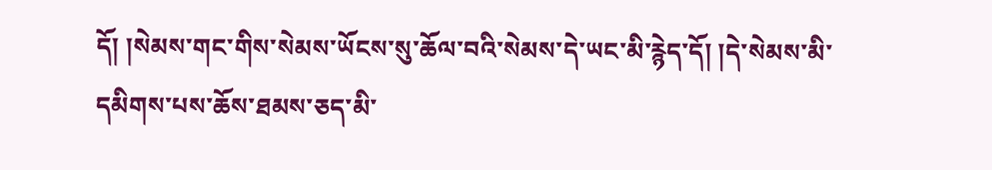དོ། །སེམས་གང་གིས་སེམས་ཡོངས་སུ་ཆོལ་བའི་སེམས་དེ་ཡང་མི་རྙེད་དོ། །དེ་སེམས་མི་དམིགས་པས་ཆོས་ཐམས་ཅད་མི་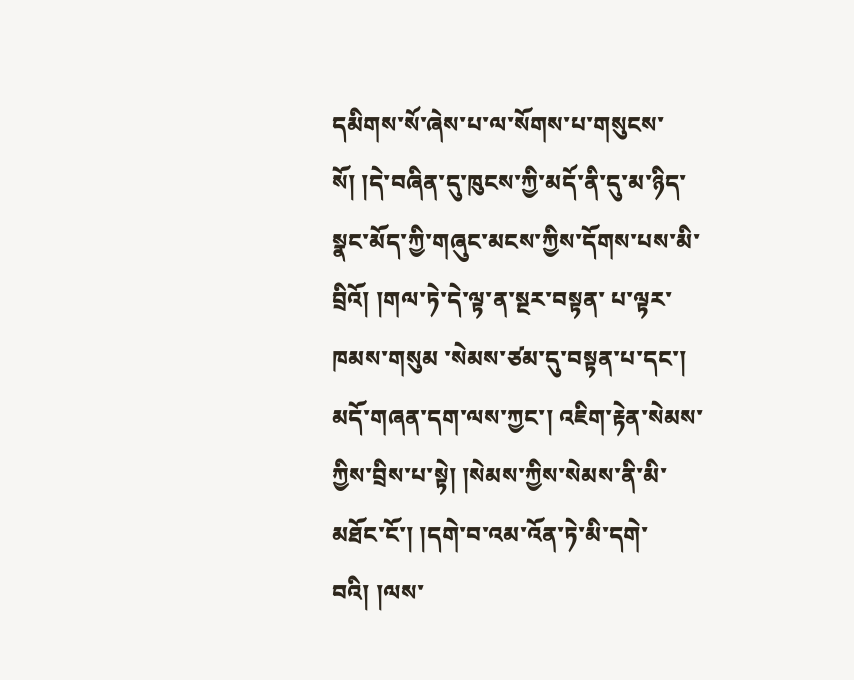དམིགས་སོ་ཞེས་པ་ལ་སོགས་པ་གསུངས་སོ། །དེ་བཞིན་དུ་ཁུངས་ཀྱི་མདོ་ནི་དུ་མ་ཉིད་སྣང་མོད་ཀྱི་གཞུང་མངས་ཀྱིས་དོགས་པས་མི་བྲིའོ། །གལ་ཏེ་དེ་ལྟ་ན་སྔར་བསྟན་ པ་ལྟར་ཁམས་གསུམ ་སེམས་ཙམ་དུ་བསྟན་པ་དང་། མདོ་གཞན་དག་ལས་ཀྱང་། འཇིག་རྟེན་སེམས་ཀྱིས་བྲིས་པ་སྟེ། །སེམས་ཀྱིས་སེམས་ནི་མི་
མཐོང་ངོ་། །དགེ་བ་འམ་འོན་ཏེ་མི་དགེ་བའི། །ལས་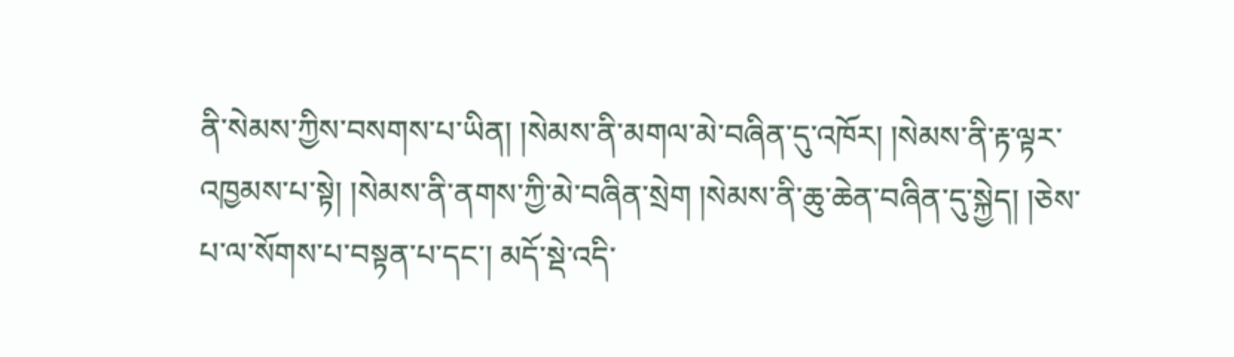ནི་སེམས་ཀྱིས་བསགས་པ་ཡིན། །སེམས་ནི་མགལ་མེ་བཞིན་དུ་འཁོར། །སེམས་ནི་རྟ་ལྟར་འཁྱམས་པ་སྟེ། །སེམས་ནི་ནགས་ཀྱི་མེ་བཞིན་སྲེག །སེམས་ནི་ཆུ་ཆེན་བཞིན་དུ་སྐྱེད། །ཅེས་པ་ལ་སོགས་པ་བསྟན་པ་དང་། མདོ་སྡེ་འདི་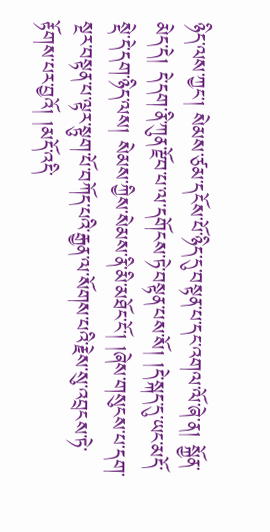ཉིད་ལས་ཀྱང་། སེམས་ཙམ་དངོས་པོ་ཉིད་དུ་བསྟན་པ་དང་འགལ་ལོ་ཞེ་ན། སྐྱོན་མེད་དེ། དེ་དག་ནི་ཀུན་རྫོབ་པ་ལ་དགོངས་ཏེ་བསྟན་པས་སོ། །དེ་སྐད་དུ་ཡང་མདོ་སྡེ་དེ་དག་ཉིད་ལས། སེམས་ཀྱིས་སེམས་ནི་མི་མཐོང་ངོ་། །ཞེས་གསུངས་པ་དག་སྔར་བསྟན་པ་ལྟར་སྟུག་པོ་བཀོད་པའི་རྒྱན་ལ་སོགས་པའི་རྗེས་སུ་འབྲངས་ཏེ་རྟོགས་པར་བྱའོ། །མདོ་འདི་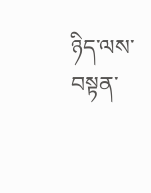ཉིད་ལས་བསྟན་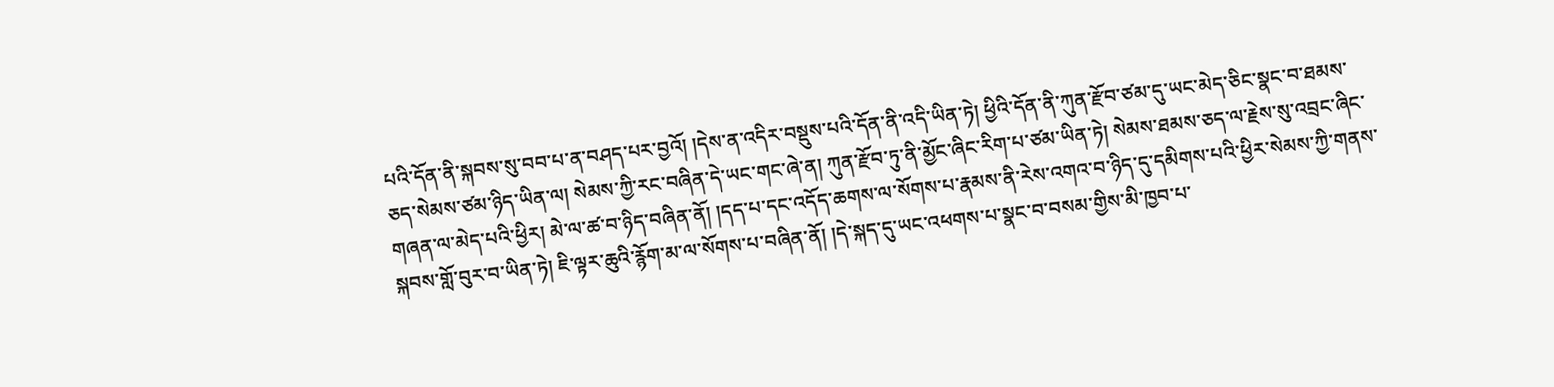པའི་དོན་ནི་སྐབས་སུ་བབ་པ་ན་བཤད་པར་བྱའོ། །དེས་ན་འདིར་བསྡུས་པའི་དོན་ནི་འདི་ཡིན་ཏེ། ཕྱིའི་དོན་ནི་ཀུན་རྫོབ་ཙམ་དུ་ཡང་མེད་ཅིང་སྣང་བ་ཐམས་ཅད་སེམས་ཙམ་ཉིད་ཡིན་ལ། སེམས་ཀྱི་རང་བཞིན་དེ་ཡང་གང་ཞེ་ན། ཀུན་རྫོབ་ཏུ་ནི་མྱོང་ཞིང་རིག་པ་ཙམ་ཡིན་ཏེ། སེམས་ཐམས་ཅད་ལ་རྗེས་སུ་འབྲང་ཞིང་གཞན་ལ་མེད་པའི་ཕྱིར། མེ་ལ་ཚ་བ་ཉིད་བཞིན་ནོ། །དད་པ་དང་འདོད་ཆགས་ལ་སོགས་པ་རྣམས་ནི་རེས་འགའ་བ་ཉིད་དུ་དམིགས་པའི་ཕྱིར་སེམས་ཀྱི་གནས་སྐབས་གློ་བུར་བ་ཡིན་ཏེ། ཇི་ལྟར་ཆུའི་རྙོག་མ་ལ་སོགས་པ་བཞིན་ནོ། །དེ་སྐད་དུ་ཡང་འཕགས་པ་སྣང་བ་བསམ་གྱིས་མི་ཁྱབ་པ་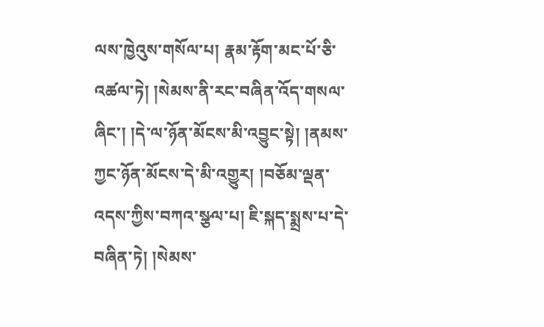ལས་ཁྱེའུས་གསོལ་པ། རྣམ་རྟོག་མང་པོ་ཅི་འཚལ་ཏེ། །སེམས་ནི་རང་བཞིན་འོད་གསལ་ཞིང་། །དེ་ལ་ཉོན་མོངས་མི་འབྱུང་སྟེ། །ནམས་ཀྱང་ཉོན་མོངས་དེ་མི་འགྱུར། །བཅོམ་ལྡན་འདས་ཀྱིས་བཀའ་སྩལ་པ། ཇི་སྐད་སྨྲས་པ་དེ་བཞིན་ཏེ། །སེམས་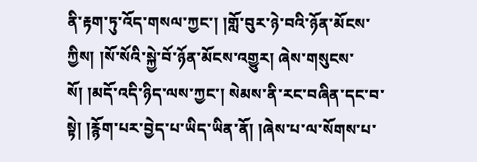ནི་རྟག་ཏུ་འོད་གསལ་ཀྱང་། །གློ་བུར་ཉེ་བའི་ཉོན་མོངས་ཀྱིས། །སོ་སོའི་སྐྱེ་བོ་ཉོན་མོངས་འགྱུར། ཞེས་གསུངས་སོ། །མདོ་འདི་ཉིད་ལས་ཀྱང་། སེམས་ནི་རང་བཞིན་དང་བ་སྟེ། །རྙོག་པར་བྱེད་པ་ཡིད་ཡིན་ནོ། །ཞེས་པ་ལ་སོགས་པ་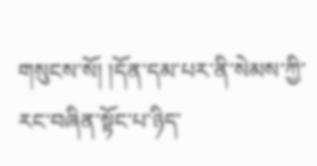གསུངས་སོ། །དོན་དམ་པར་ནི་སེམས་ཀྱི་རང་བཞིན་སྟོང་པ་ཉིད་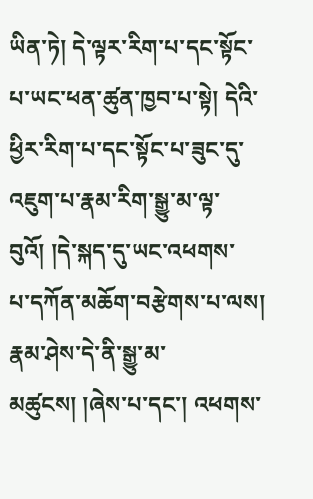ཡིན་ཏེ། དེ་ལྟར་རིག་པ་དང་སྟོང་པ་ཡང་ཕན་ཚུན་ཁྱབ་པ་སྟེ། དེའི་ཕྱིར་རིག་པ་དང་སྟོང་པ་ཟུང་དུ་འཇུག་པ་རྣམ་རིག་སྒྱུ་མ་ལྟ་བུའོ། །དེ་སྐད་དུ་ཡང་འཕགས་
པ་དཀོན་མཆོག་བརྩེགས་པ་ལས། རྣམ་ཤེས་དེ་ནི་སྒྱུ་མ་མཚུངས། །ཞེས་པ་དང་། འཕགས་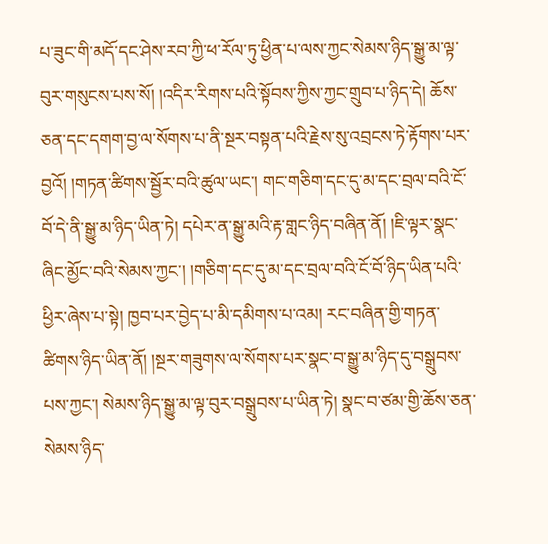པ་ཟུང་གི་མདོ་དང་ཤེས་རབ་ཀྱི་ཕ་རོལ་ཏུ་ཕྱིན་པ་ལས་ཀྱང་སེམས་ཉིད་སྒྱུ་མ་ལྟ་བུར་གསུངས་པས་སོ། །འདིར་རིགས་པའི་སྟོབས་ཀྱིས་ཀྱང་གྲུབ་པ་ཉིད་དེ། ཆོས་ཅན་དང་དགག་བྱ་ལ་སོགས་པ་ནི་སྔར་བསྟན་པའི་རྗེས་སུ་འབྲངས་ཏེ་རྟོགས་པར་བྱའོ། །གཏན་ཚིགས་སྦྱོར་བའི་ཚུལ་ཡང་། གང་གཅིག་དང་དུ་མ་དང་བྲལ་བའི་ངོ་བོ་དེ་ནི་སྒྱུ་མ་ཉིད་ཡིན་ཏེ། དཔེར་ན་སྒྱུ་མའི་རྟ་གླང་ཉིད་བཞིན་ནོ། །ཇི་ལྟར་སྣང་ཞིང་མྱོང་བའི་སེམས་ཀྱང་། །གཅིག་དང་དུ་མ་དང་བྲལ་བའི་ངོ་བོ་ཉིད་ཡིན་པའི་ཕྱིར་ཞེས་པ་སྟེ། ཁྱབ་པར་བྱེད་པ་མི་དམིགས་པ་འམ། རང་བཞིན་གྱི་གཏན་ཚིགས་ཉིད་ཡིན་ནོ། །སྔར་གཟུགས་ལ་སོགས་པར་སྣང་བ་སྒྱུ་མ་ཉིད་དུ་བསྒྲུབས་པས་ཀྱང་། སེམས་ཉིད་སྒྱུ་མ་ལྟ་བུར་བསྒྲུབས་པ་ཡིན་ཏེ། སྣང་བ་ཙམ་གྱི་ཆོས་ཅན་སེམས་ཉིད་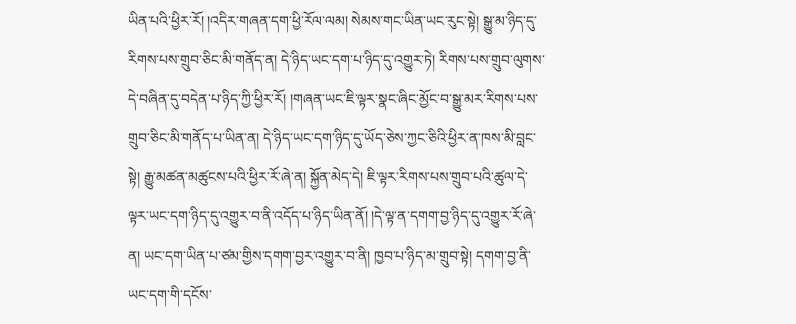ཡིན་པའི་ཕྱིར་རོ། །འདིར་གཞན་དག་ཕྱི་རོལ་ལམ། སེམས་གང་ཡིན་ཡང་རུང་སྟེ། སྒྱུ་མ་ཉིད་དུ་རིགས་པས་གྲུབ་ཅིང་མི་གནོད་ན། དེ་ཉིད་ཡང་དག་པ་ཉིད་དུ་འགྱུར་ཏེ། རིགས་པས་གྲུབ་ལུགས་དེ་བཞིན་དུ་བདེན་པ་ཉིད་ཀྱི་ཕྱིར་རོ། །གཞན་ཡང་ཇི་ལྟར་སྣང་ཞིང་མྱོང་བ་སྒྱུ་མར་རིགས་པས་གྲུབ་ཅིང་མི་གནོད་པ་ཡིན་ན། དེ་ཉིད་ཡང་དག་ཉིད་དུ་ཡོད་ཅེས་ཀྱང་ཅིའི་ཕྱིར་ན་ཁས་མི་བླང་སྟེ། རྒྱུ་མཚན་མཚུངས་པའི་ཕྱིར་རོ་ཞེ་ན། སྐྱོན་མེད་དེ། ཇི་ལྟར་རིགས་པས་གྲུབ་པའི་ཚུལ་དེ་ལྟར་ཡང་དག་ཉིད་དུ་འགྱུར་བ་ནི་འདོད་པ་ཉིད་ཡིན་ནོ། །དེ་ལྟ་ན་དགག་བྱ་ཉིད་དུ་འགྱུར་རོ་ཞེ་ན། ཡང་དག་ཡིན་པ་ཙམ་གྱིས་དགག་བྱར་འགྱུར་བ་ནི། ཁྱབ་པ་ཉིད་མ་གྲུབ་སྟེ། དགག་བྱ་ནི་ཡང་དག་གི་དངོས་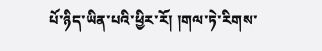པོ་ཉིད་ཡིན་པའི་ཕྱིར་རོ། །གལ་ཏེ་རིགས་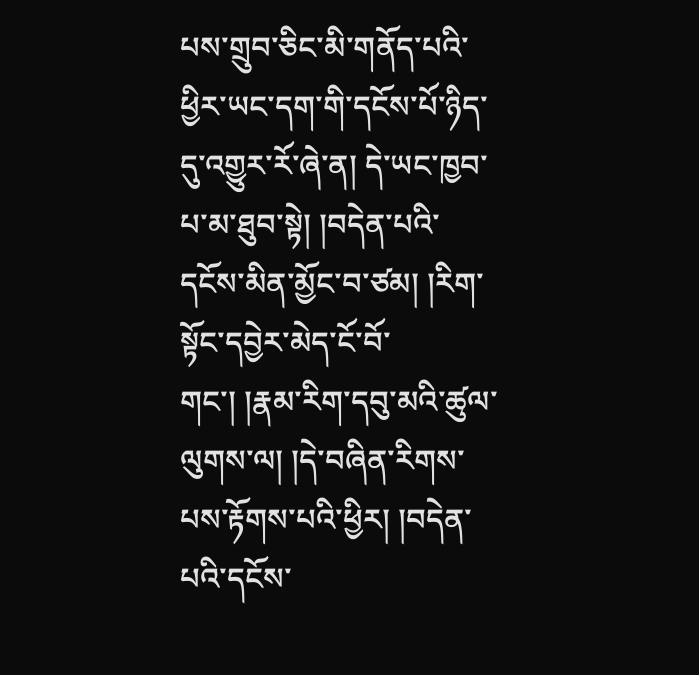པས་གྲུབ་ཅིང་མི་གནོད་པའི་ཕྱིར་ཡང་དག་གི་དངོས་པོ་ཉིད་དུ་འགྱུར་རོ་ཞེ་ན། དེ་ཡང་ཁྱབ་པ་མ་ཐུབ་སྟེ། །བདེན་པའི་དངོས་མིན་མྱོང་བ་ཙམ། །རིག་སྟོང་དབྱེར་མེད་ངོ་བོ་གང་། །རྣམ་རིག་དབུ་མའི་ཚུལ་ལུགས་ལ། །དེ་བཞིན་རིགས་པས་རྟོགས་པའི་ཕྱིར། །བདེན་པའི་དངོས་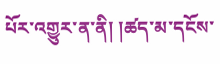པོར་འགྱུར་ན་ནི། །ཚད་མ་དངོས་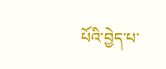པོའི་བྱེད་པ་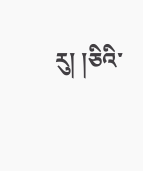རུ། །ཅིའི་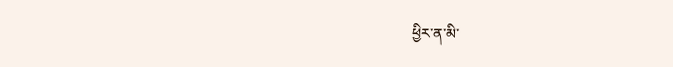ཕྱིར་ན་མི་